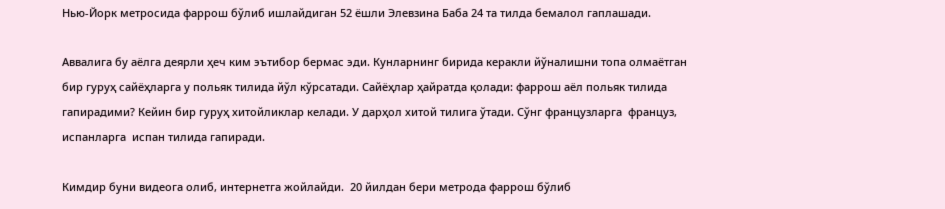Нью-Йорк метросида фаррош бўлиб ишлайдиган 52 ёшли Элевзина Баба 24 та тилда бемалол гаплашади.

Аввалига бу аёлга деярли ҳеч ким эътибор бермас эди. Кунларнинг бирида керакли йўналишни топа олмаётган бир гуруҳ сайёҳларга у польяк тилида йўл кўрсатади. Сайёҳлар ҳайратда қолади: фаррош аёл польяк тилида гапирадими? Кейин бир гуруҳ хитойликлар келади. У дарҳол хитой тилига ўтади. Сўнг французларга  француз, испанларга  испан тилида гапиради.

Кимдир буни видеога олиб, интернетга жойлайди.  20 йилдан бери метрода фаррош бўлиб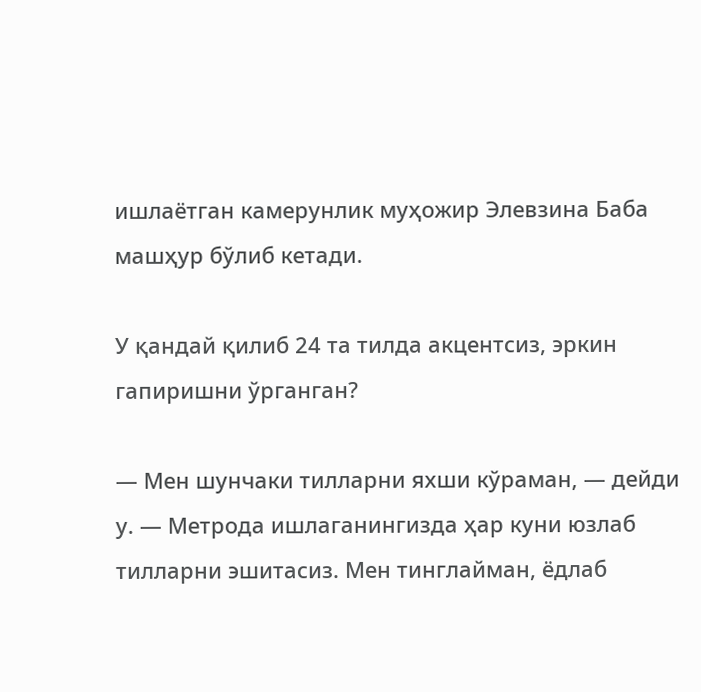ишлаётган камерунлик муҳожир Элевзина Баба машҳур бўлиб кетади.

У қандай қилиб 24 та тилда акцентсиз, эркин гапиришни ўрганган?

— Мен шунчаки тилларни яхши кўраман, — дейди у. — Метрода ишлаганингизда ҳар куни юзлаб тилларни эшитасиз. Мен тинглайман, ёдлаб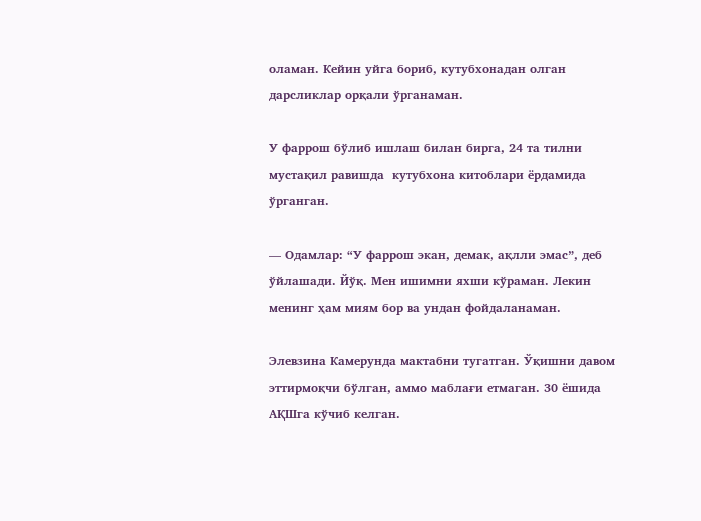оламан. Кейин уйга бориб, кутубхонадан олган дарсликлар орқали ўрганаман.

У фаррош бўлиб ишлаш билан бирга, 24 та тилни мустақил равишда  кутубхона китоблари ёрдамида ўрганган.

— Одамлар: “У фаррош экан, демак, ақлли эмас”, деб ўйлашади. Йўқ. Мен ишимни яхши кўраман. Лекин менинг ҳам миям бор ва ундан фойдаланаман.

Элевзина Камерунда мактабни тугатган. Ўқишни давом эттирмоқчи бўлган, аммо маблағи етмаган. 30 ёшида АҚШга кўчиб келган.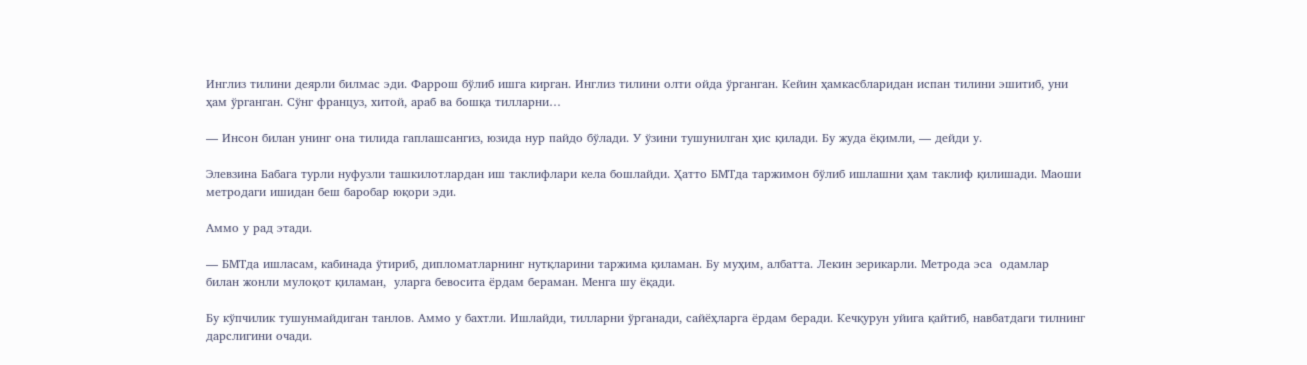Инглиз тилини деярли билмас эди. Фаррош бўлиб ишга кирган. Инглиз тилини олти ойда ўрганган. Кейин ҳамкасбларидан испан тилини эшитиб, уни ҳам ўрганган. Сўнг француз, хитой, араб ва бошқа тилларни…

— Инсон билан унинг она тилида гаплашсангиз, юзида нур пайдо бўлади. У ўзини тушунилган ҳис қилади. Бу жуда ёқимли, — дейди у.

Элевзина Бабага турли нуфузли ташкилотлардан иш таклифлари кела бошлайди. Ҳатто БМТда таржимон бўлиб ишлашни ҳам таклиф қилишади. Маоши метродаги ишидан беш баробар юқори эди.

Аммо у рад этади.

— БМТда ишласам, кабинада ўтириб, дипломатларнинг нутқларини таржима қиламан. Бу муҳим, албатта. Лекин зерикарли. Метрода эса  одамлар билан жонли мулоқот қиламан,  уларга бевосита ёрдам бераман. Менга шу ёқади.

Бу кўпчилик тушунмайдиган танлов. Аммо у бахтли. Ишлайди, тилларни ўрганади, сайёҳларга ёрдам беради. Кечқурун уйига қайтиб, навбатдаги тилнинг дарслигини очади.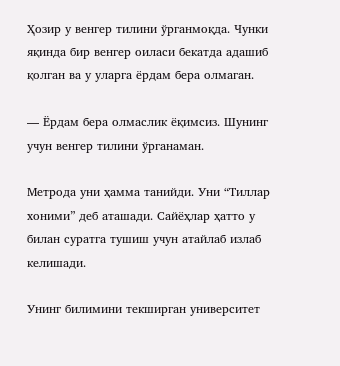Ҳозир у венгер тилини ўрганмоқда. Чунки яқинда бир венгер оиласи бекатда адашиб қолган ва у уларга ёрдам бера олмаган.

— Ёрдам бера олмаслик ёқимсиз. Шунинг учун венгер тилини ўрганаман.

Метрода уни ҳамма танийди. Уни “Тиллар хоними” деб аташади. Сайёҳлар ҳатто у билан суратга тушиш учун атайлаб излаб келишади.

Унинг билимини текширган университет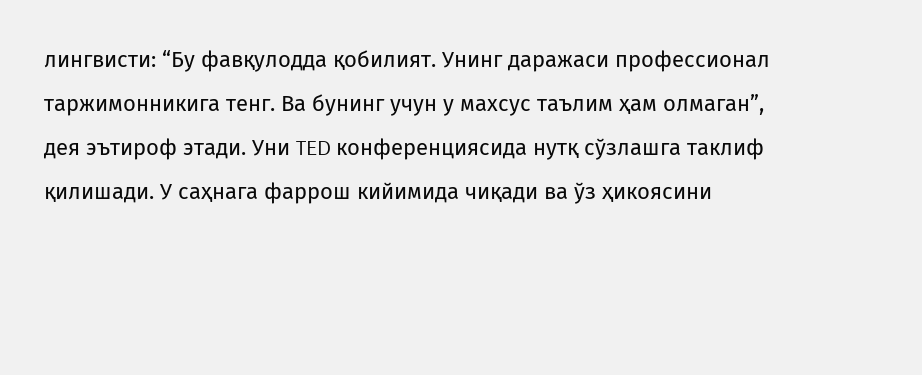лингвисти: “Бу фавқулодда қобилият. Унинг даражаси профессионал таржимонникига тенг. Ва бунинг учун у махсус таълим ҳам олмаган”, дея эътироф этади. Уни TED конференциясида нутқ сўзлашга таклиф қилишади. У саҳнага фаррош кийимида чиқади ва ўз ҳикоясини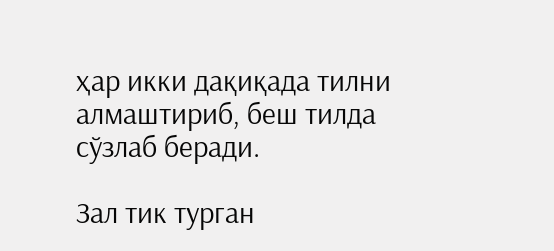ҳар икки дақиқада тилни алмаштириб, беш тилда сўзлаб беради.

Зал тик турган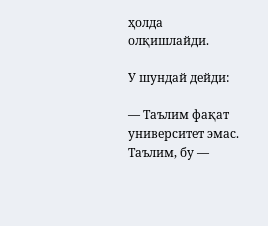ҳолда олқишлайди.

У шундай дейди:

— Таълим фақат университет эмас. Таълим, бу —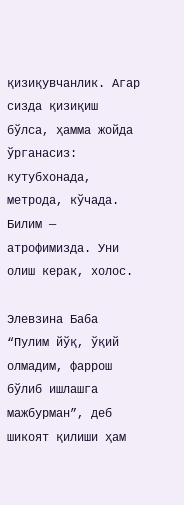қизиқувчанлик. Агар сизда қизиқиш бўлса, ҳамма жойда ўрганасиз: кутубхонада, метрода, кўчада. Билим — атрофимизда. Уни олиш керак, холос.

Элевзина Баба  “Пулим йўқ, ўқий олмадим, фаррош бўлиб ишлашга мажбурман”, деб шикоят қилиши ҳам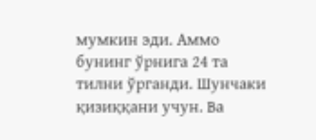мумкин эди. Аммо бунинг ўрнига 24 та тилни ўрганди. Шунчаки қизиққани учун. Ва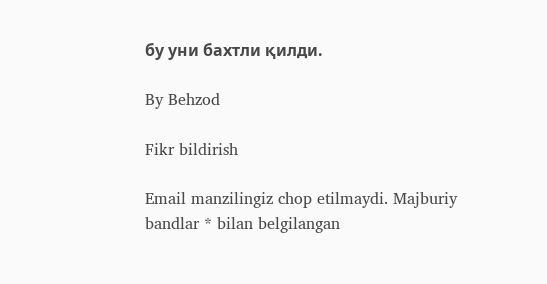бу уни бахтли қилди.

By Behzod

Fikr bildirish

Email manzilingiz chop etilmaydi. Majburiy bandlar * bilan belgilangan